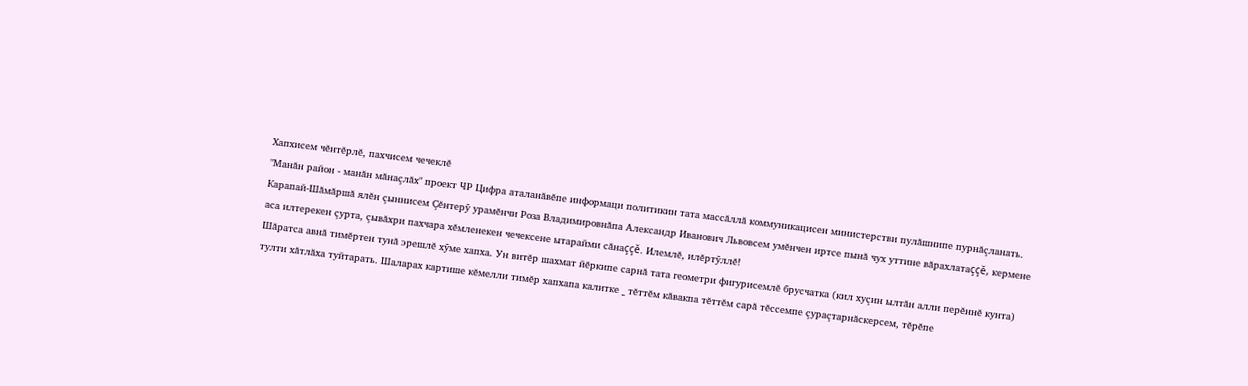Хапхисем чĕнтĕрлĕ, пахчисем чечеклĕ
"Манăн район - манăн мăнаçлăх" проект ЧР Цифра аталанăвĕпе информаци политикин тата массăллă коммуникацисен министерстви пулăшнипе пурнăçланать.
Карапай-Шăмăршă ялĕн çыннисем Çĕнтерỹ урамĕнчи Роза Владимировнăпа Александр Иванович Львовсем умĕнчен иртсе пынă чух уттине вăрахлатаççĕ, кермене аса илтерекен çурта, çывăхри пахчара хĕмленекен чечексене ытарайми сăнаççĕ. Илемлĕ, илĕртỹллĕ!
Шăратса авнă тимĕртен тунă эрешлĕ хỹме хапха. Ун витĕр шахмат йĕркипе сарнă тата геометри фигурисемлĕ брусчатка (кил хуçин ылтăн алли перĕннĕ кунта) тулти хăтлăха туйтарать. Шаларах картише кĕмелли тимĕр хапхапа калитке _ тĕттĕм кăвакпа тĕттĕм сарă тĕссемпе çураçтарнăскерсем, тĕрĕпе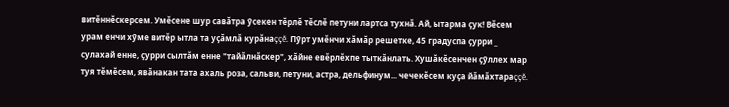витĕннĕскерсем. Умĕсене шур савăтра ỹсекен тĕрлĕ тĕслĕ петуни лартса тухнă. Ай, ытарма çук! Вĕсем урам енчи хỹме витĕр ытла та уçăмлă курăнаççĕ. Пỹрт умĕнчи хăмăр решетке, 45 градуспа çурри _ сулахай енне, çурри сылтăм енне "тайăлнăскер", хăйне евĕрлĕхпе тыткăнлать. Хушăкĕсенчен çỹллех мар туя тĕмĕсем, явăнакан тата ахаль роза, сальви, петуни, астра, дельфинум... чечекĕсем куçа йăмăхтараççĕ.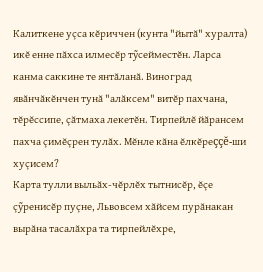Калиткене уçса кĕриччен (кунта "йытă" хуралта) икĕ енне пăхса илмесĕр тỹсейместĕн. Ларса канма саккине те янтăланă. Виноград явăнчăкĕнчен тунă "алăксем" витĕр пахчана, тĕрĕссипе, çăтмаха лекетĕн. Тирпейлĕ йăрансем пахча çимĕçрен тулăх. Мĕнле кăна ĕлкĕреççĕ-ши хуçисем?
Карта тулли выльăх-чĕрлĕх тытнисĕр, ĕçе çỹренисĕр пуçне, Львовсем хăйсем пурăнакан вырăна тасалăхра та тирпейлĕхре,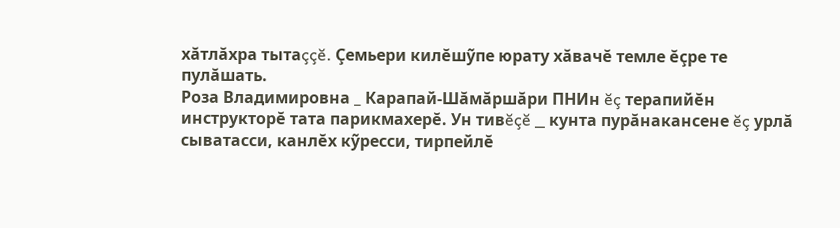хăтлăхра тытаççĕ. Çемьери килĕшỹпе юрату хăвачĕ темле ĕçре те пулăшать.
Роза Владимировна _ Карапай-Шăмăршăри ПНИн ĕç терапийĕн инструкторĕ тата парикмахерĕ. Ун тивĕçĕ _ кунта пурăнакансене ĕç урлă сыватасси, канлĕх кỹресси, тирпейлĕ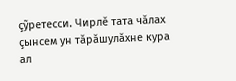çỹретесси. Чирлĕ тата чăлах çынсем ун тăрăшулăхне кура ал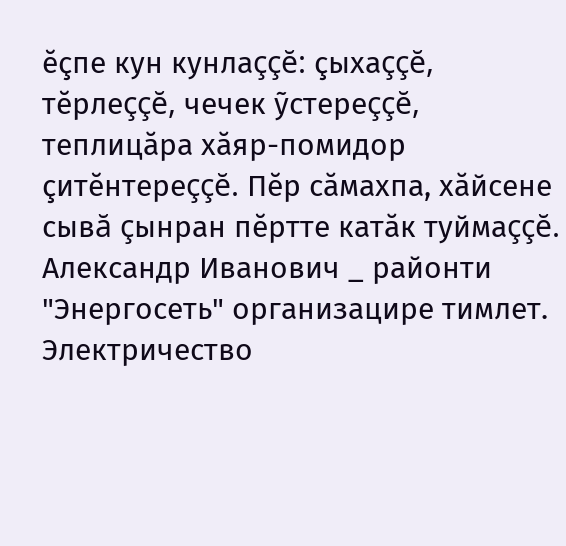ĕçпе кун кунлаççĕ: çыхаççĕ, тĕрлеççĕ, чечек ỹстереççĕ, теплицăра хăяр-помидор çитĕнтереççĕ. Пĕр сăмахпа, хăйсене сывă çынран пĕртте катăк туймаççĕ.
Александр Иванович _ районти "Энергосеть" организацире тимлет. Электричество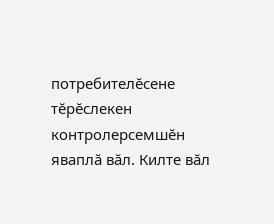потребителĕсене тĕрĕслекен контролерсемшĕн яваплă вăл. Килте вăл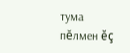тума пĕлмен ĕç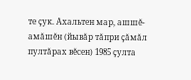те çук. Ахальтен мар, ашшĕ-амăшĕн (йывăр тăпри çăмăл пултăрах вĕсен) 1985 çулта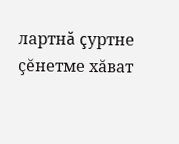лартнă çуртне çĕнетме хăват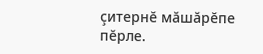çитернĕ мăшăрĕпе пĕрле.